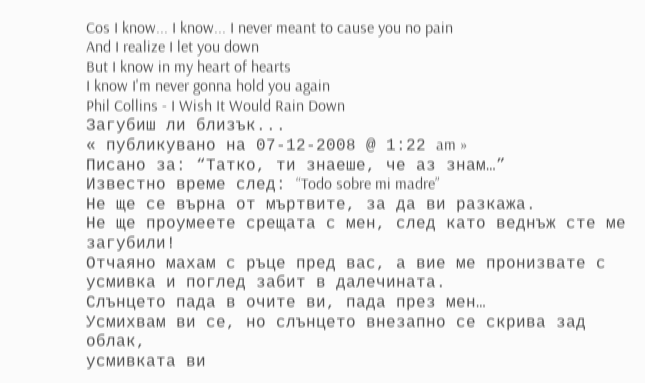Cos I know... I know... I never meant to cause you no pain
And I realize I let you down
But I know in my heart of hearts
I know I'm never gonna hold you again
Phil Collins - I Wish It Would Rain Down
Загубиш ли близък...
« публикувано на 07-12-2008 @ 1:22 am »
Писано за: “Татко, ти знаеше, че аз знам…”
Известно време след: “Todo sobre mi madre”
Не ще се върна от мъртвите, за да ви разкажа.
Не ще проумеете срещата с мен, след като веднъж сте ме загубили!
Отчаяно махам с ръце пред вас, а вие ме пронизвате с усмивка и поглед забит в далечината.
Слънцето пада в очите ви, пада през мен…
Усмихвам ви се, но слънцето внезапно се скрива зад облак,
усмивката ви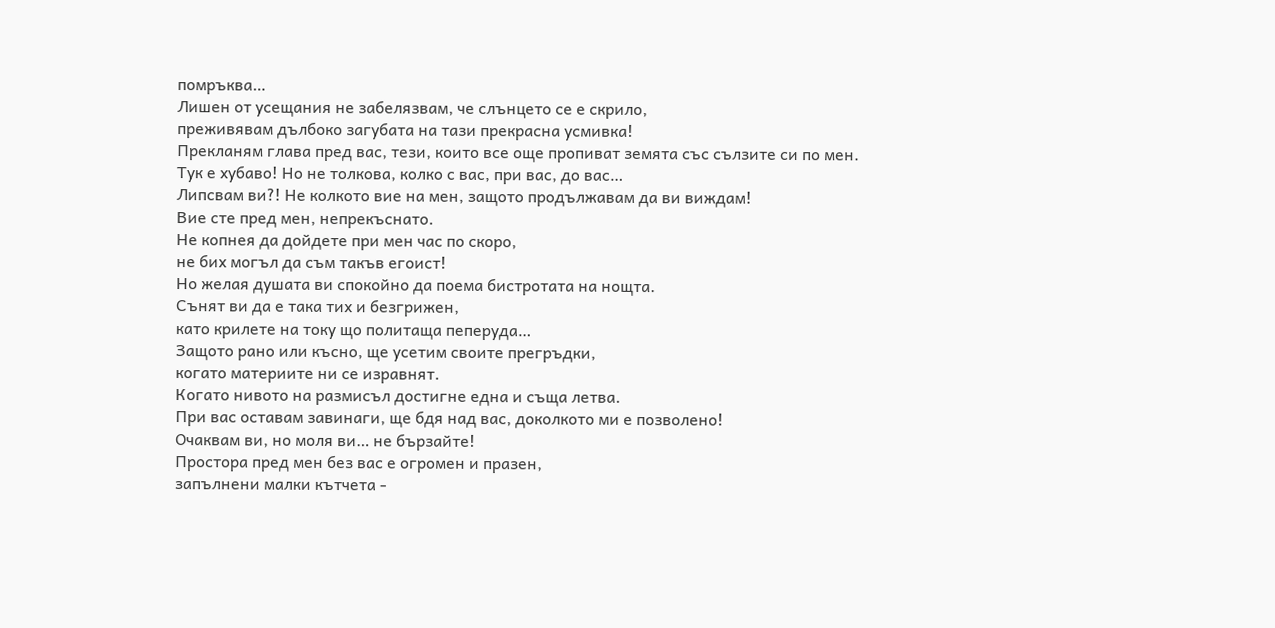помръква…
Лишен от усещания не забелязвам, че слънцето се е скрило,
преживявам дълбоко загубата на тази прекрасна усмивка!
Прекланям глава пред вас, тези, които все още пропиват земята със сълзите си по мен.
Тук е хубаво! Но не толкова, колко с вас, при вас, до вас…
Липсвам ви?! Не колкото вие на мен, защото продължавам да ви виждам!
Вие сте пред мен, непрекъснато.
Не копнея да дойдете при мен час по скоро,
не бих могъл да съм такъв егоист!
Но желая душата ви спокойно да поема бистротата на нощта.
Сънят ви да е така тих и безгрижен,
като крилете на току що политаща пеперуда…
Защото рано или късно, ще усетим своите прегръдки,
когато материите ни се изравнят.
Когато нивото на размисъл достигне една и съща летва.
При вас оставам завинаги, ще бдя над вас, доколкото ми е позволено!
Очаквам ви, но моля ви… не бързайте!
Простора пред мен без вас е огромен и празен,
запълнени малки кътчета -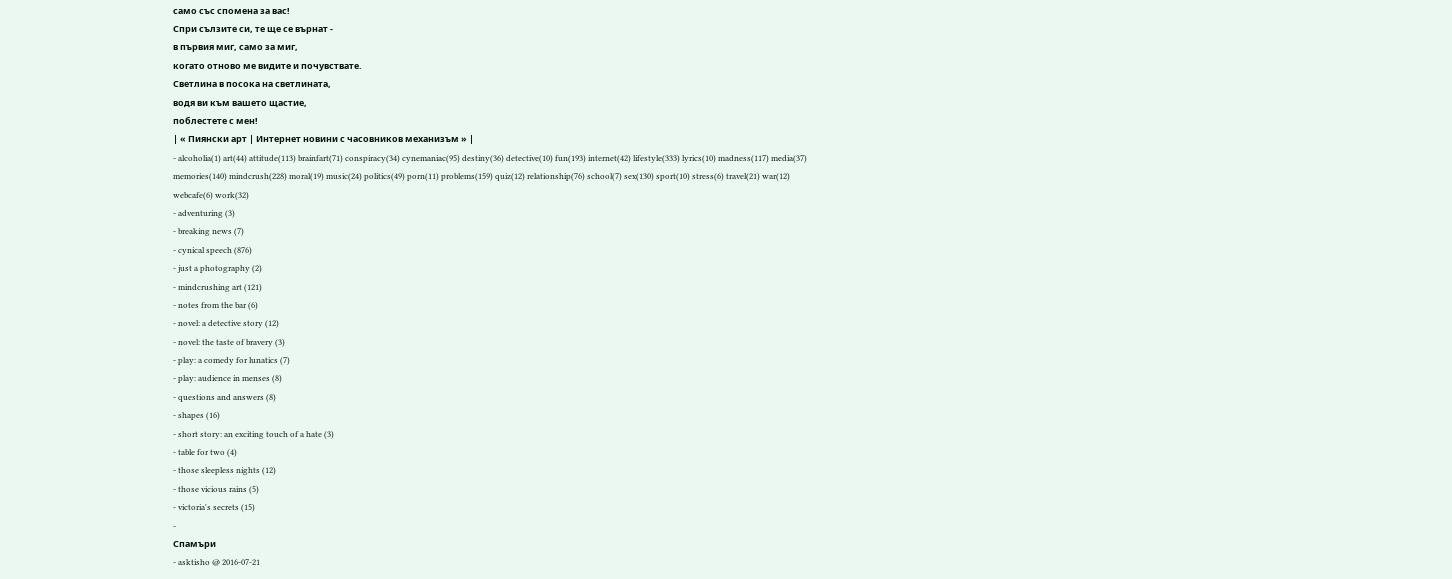само със спомена за вас!
Спри сълзите си, те ще се върнат -
в първия миг, само за миг,
когато отново ме видите и почувствате.
Светлина в посока на светлината,
водя ви към вашето щастие,
поблестете с мен!
| « Пиянски арт | Интернет новини с часовников механизъм » |
- alcoholia(1) art(44) attitude(113) brainfart(71) conspiracy(34) cynemaniac(95) destiny(36) detective(10) fun(193) internet(42) lifestyle(333) lyrics(10) madness(117) media(37) memories(140) mindcrush(228) moral(19) music(24) politics(49) porn(11) problems(159) quiz(12) relationship(76) school(7) sex(130) sport(10) stress(6) travel(21) war(12) webcafe(6) work(32)
- adventuring (3)
- breaking news (7)
- cynical speech (876)
- just a photography (2)
- mindcrushing art (121)
- notes from the bar (6)
- novel: a detective story (12)
- novel: the taste of bravery (3)
- play: a comedy for lunatics (7)
- play: audience in menses (8)
- questions and answers (8)
- shapes (16)
- short story: an exciting touch of a hate (3)
- table for two (4)
- those sleepless nights (12)
- those vicious rains (5)
- victoria's secrets (15)
-
Спамъри
- asktisho @ 2016-07-21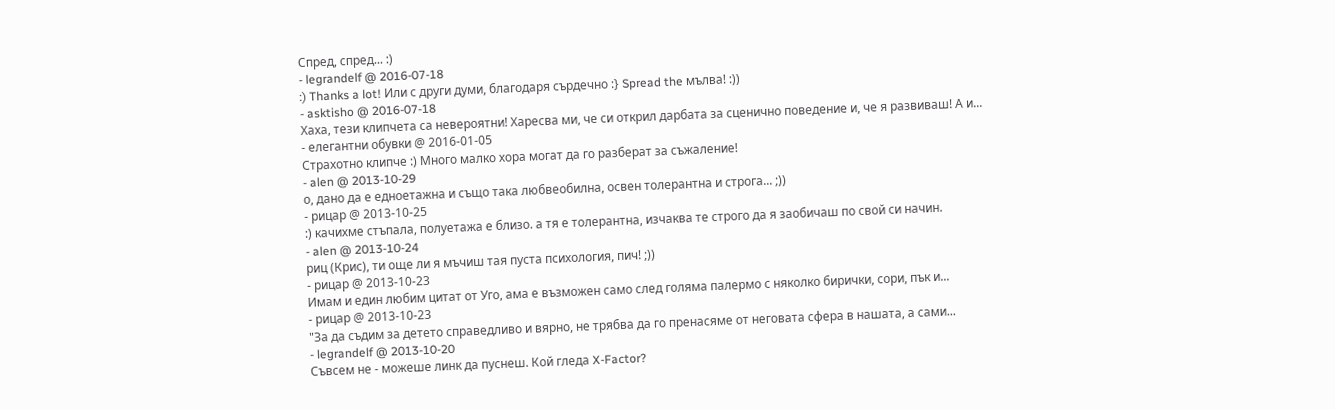Спред, спред... :)
- legrandelf @ 2016-07-18
:) Thanks a lot! Или с други думи, благодаря сърдечно :} Spread the мълва! :))
- asktisho @ 2016-07-18
Хаха, тези клипчета са невероятни! Харесва ми, че си открил дарбата за сценично поведение и, че я развиваш! А и...
- елегантни обувки @ 2016-01-05
Страхотно клипче :) Много малко хора могат да го разберат за съжаление!
- alen @ 2013-10-29
о, дано да е едноетажна и също така любвеобилна, освен толерантна и строга... ;))
- рицар @ 2013-10-25
:) качихме стъпала, полуетажа е близо. а тя е толерантна, изчаква те строго да я заобичаш по свой си начин.
- alen @ 2013-10-24
риц (Крис), ти още ли я мъчиш тая пуста психология, пич! ;))
- рицар @ 2013-10-23
Имам и един любим цитат от Уго, ама е възможен само след голяма палермо с няколко бирички, сори, пък и...
- рицар @ 2013-10-23
"За да съдим за детето справедливо и вярно, не трябва да го пренасяме от неговата сфера в нашата, а сами...
- legrandelf @ 2013-10-20
Съвсем не - можеше линк да пуснеш. Кой гледа X-Factor?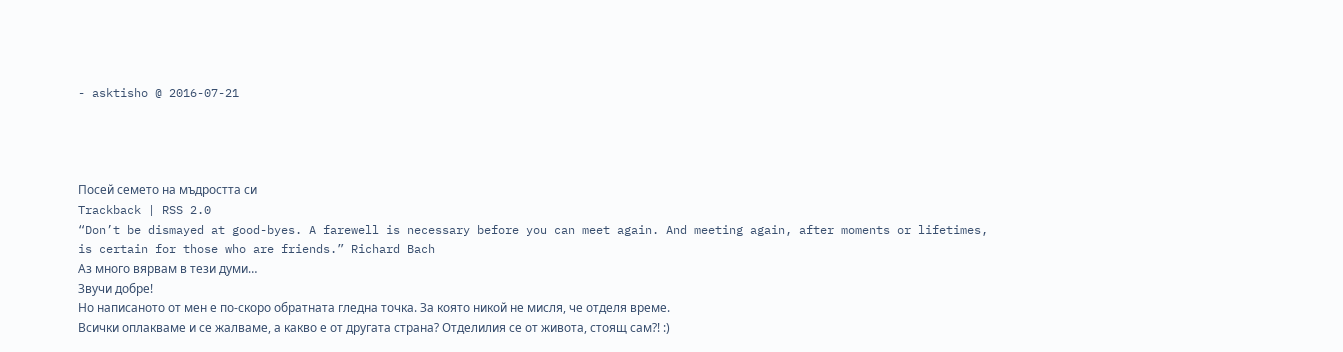- asktisho @ 2016-07-21




Посей семето на мъдростта си
Trackback | RSS 2.0
“Don’t be dismayed at good-byes. A farewell is necessary before you can meet again. And meeting again, after moments or lifetimes, is certain for those who are friends.” Richard Bach
Аз много вярвам в тези думи…
Звучи добре!
Но написаното от мен е по-скоро обратната гледна точка. За която никой не мисля, че отделя време.
Всички оплакваме и се жалваме, а какво е от другата страна? Отделилия се от живота, стоящ сам?! :)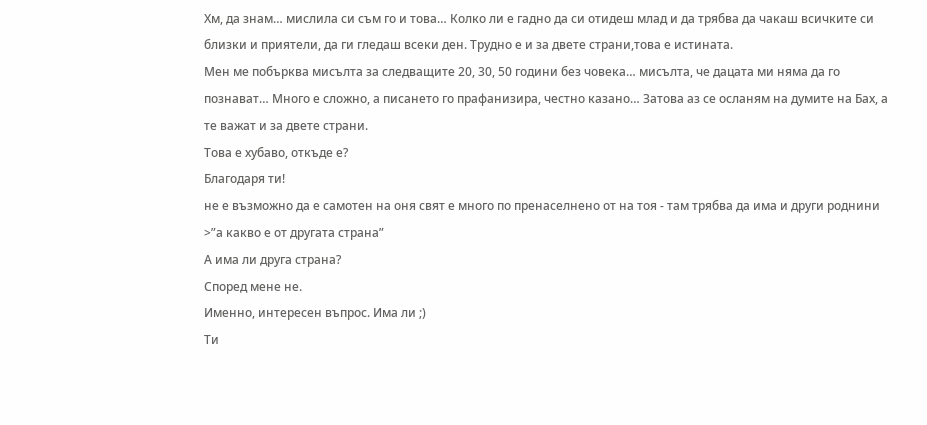Хм, да знам… мислила си съм го и това… Колко ли е гадно да си отидеш млад и да трябва да чакаш всичките си близки и приятели, да ги гледаш всеки ден. Трудно е и за двете страни,това е истината.
Мен ме побърква мисълта за следващите 20, 30, 50 години без човека… мисълта, че дацата ми няма да го познават… Много е сложно, а писането го прафанизира, честно казано… Затова аз се осланям на думите на Бах, а те важат и за двете страни.
Това е хубаво, откъде е?
Благодаря ти!
не е възможно да е самотен на оня свят е много по пренаселнено от на тоя - там трябва да има и други роднини
>”а какво е от другата страна”
А има ли друга страна?
Според мене не.
Именно, интересен въпрос. Има ли ;)
Ти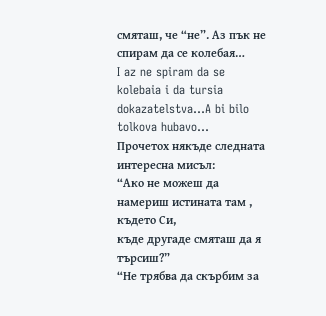смяташ, че “не”. Аз пък не спирам да се колебая…
I az ne spiram da se kolebaia i da tursia dokazatelstva…A bi bilo tolkova hubavo…
Прочетох някъде следната интересна мисъл:
“Ако не можеш да намериш истината там , където Си,
къде другаде смяташ да я търсиш?”
“Не трябва да скърбим за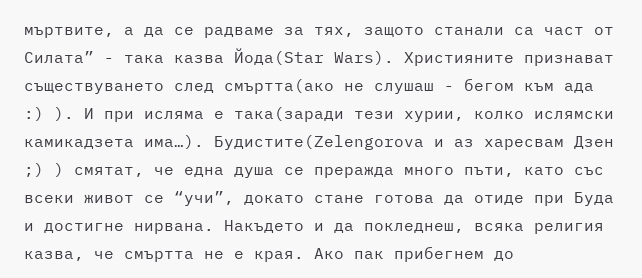мъртвите, а да се радваме за тях, защото станали са част от Силата” - така казва Йода(Star Wars). Християните признават съществуването след смъртта(ако не слушаш - бегом към ада :) ). И при исляма е така(заради тези хурии, колко ислямски камикадзета има…). Будистите(Zelengorova и аз харесвам Дзен ;) ) смятат, че една душа се преражда много пъти, като със всеки живот се “учи”, докато стане готова да отиде при Буда и достигне нирвана. Накъдето и да покледнеш, всяка религия казва, че смъртта не е края. Ако пак прибегнем до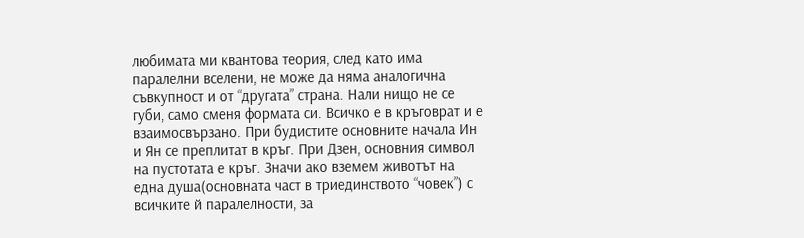любимата ми квантова теория, след като има паралелни вселени, не може да няма аналогична съвкупност и от “другата” страна. Нали нищо не се губи, само сменя формата си. Всичко е в кръговрат и е взаимосвързано. При будистите основните начала Ин и Ян се преплитат в кръг. При Дзен, основния символ на пустотата е кръг. Значи ако вземем животът на една душа(основната част в триединството “човек”) с всичките й паралелности, за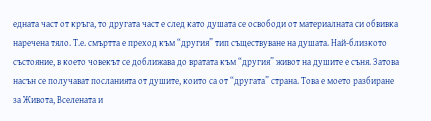едната част от кръга, то другата част е след като душата се освободи от материалната си обвивка наречена тяло. Т.е. смъртта е преход към “другия” тип съществуване на душата. Най-близкото състояние, в което човекът се доближава до вратата към “другия” живот на душите е съня. Затова насън се получават посланията от душите, които са от “другата” страна. Това е моето разбиране за Живота, Вселената и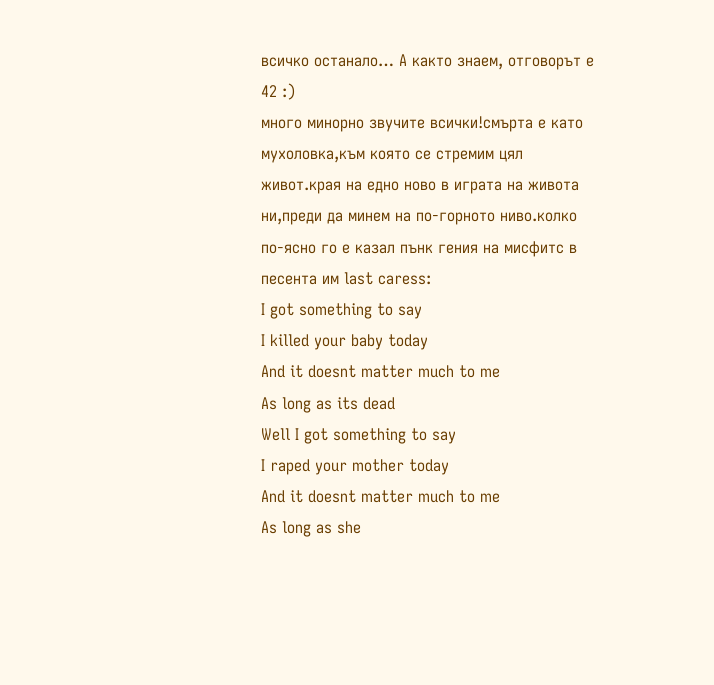всичко останало… А както знаем, отговорът е 42 :)
много минорно звучите всички!смърта е като мухоловка,към която се стремим цял живот.края на едно ново в играта на живота ни,преди да минем на по-горното ниво.колко по-ясно го е казал пънк гения на мисфитс в песента им last caress:
I got something to say
I killed your baby today
And it doesnt matter much to me
As long as its dead
Well I got something to say
I raped your mother today
And it doesnt matter much to me
As long as she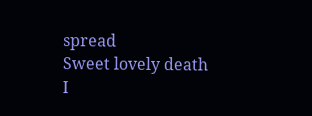spread
Sweet lovely death
I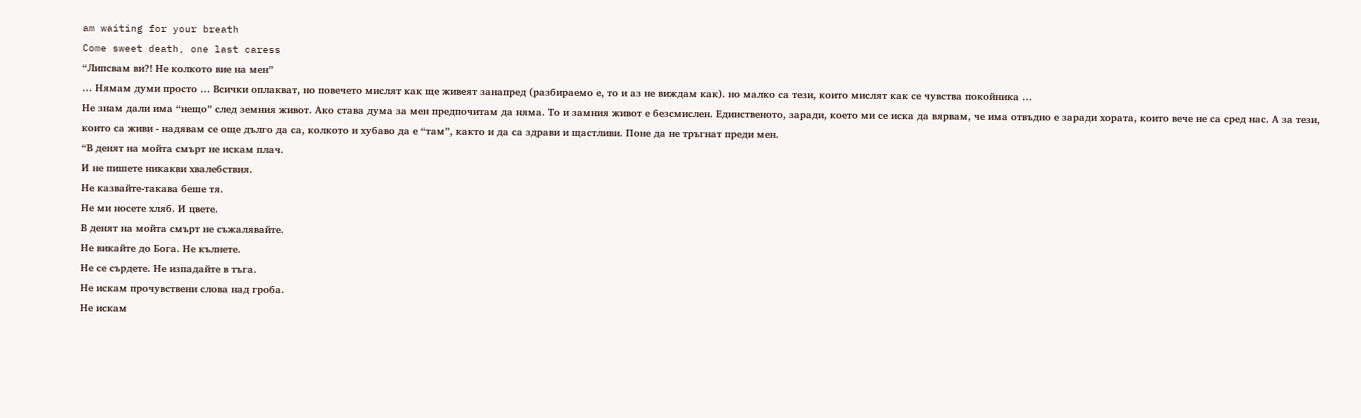am waiting for your breath
Come sweet death, one last caress
“Липсвам ви?! Не колкото вие на мен”
… Нямам думи просто … Всички оплакват, но повечето мислят как ще живеят занапред (разбираемо е, то и аз не виждам как). но малко са тези, които мислят как се чувства покойника …
Не знам дали има “нещо” след земния живот. Ако става дума за мен предпочитам да няма. То и замния живот е безсмислен. Единственото, заради, което ми се иска да вярвам, че има отвъдно е заради хората, които вече не са сред нас. А за тези, които са живи - надявам се още дълго да са, колкото и хубаво да е “там”, както и да са здрави и щастливи. Поне да не тръгнат преди мен.
“В денят на мойта смърт не искам плач.
И не пишете никакви хвалебствия.
Не казвайте-такава беше тя.
Не ми носете хляб. И цвете.
В денят на мойта смърт не съжалявайте.
Не викайте до Бога. Не кълнете.
Не се сърдете. Не изпадайте в тъга.
Не искам прочувствени слова над гроба.
Не искам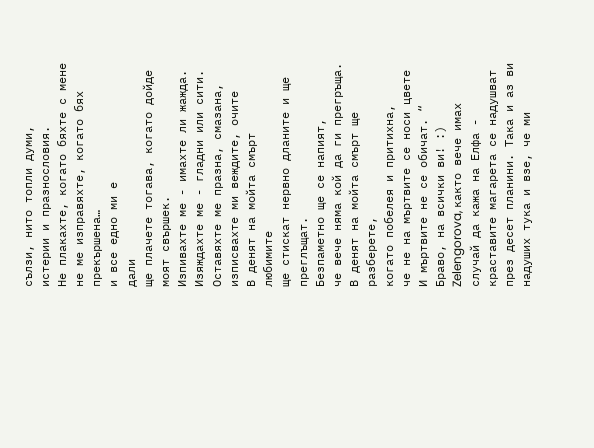сълзи, нито топли думи,
истерии и празнословия.
Не плакахте, когато бяхте с мене
не ме изправяхте, когато бях прекършена…
и все едно ми е
дали
ще плачете тогава, когато дойде моят свършек.
Изпивахте ме - имахте ли жажда.
Изяждахте ме - гладни или сити.
Оставяхте ме празна, смазана,
изписвахте ми веждите, очите
В денят на мойта смърт
любимите
ще стискат нервно дланите и ще преглъщат.
Безпаметно ще се напият,
че вече няма кой да ги прегръща.
В денят на мойта смърт ще разберете,
когато побелея и притихна,
че не на мъртвите се носи цвете
И мъртвите не се обичат. “
Браво, на всички ви! :)
Zelengorova, както вече имах случай да кажа на Елфа - краставите магарета се надушват през десет планини. Така и аз ви надуших тука и взе, че ми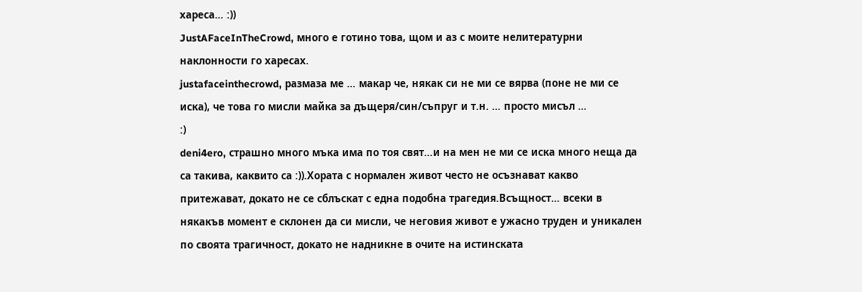хареса… :))
JustAFaceInTheCrowd, много е готино това, щом и аз с моите нелитературни наклонности го харесах.
justafaceinthecrowd, размаза ме … макар че, някак си не ми се вярва (поне не ми се иска), че това го мисли майка за дъщеря/син/съпруг и т.н. … просто мисъл …
:)
deni4ero, страшно много мъка има по тоя свят…и на мен не ми се иска много неща да са такива, каквито са :)).Хората с нормален живот често не осъзнават какво притежават, докато не се сблъскат с една подобна трагедия.Всъщност… всеки в някакъв момент е склонен да си мисли, че неговия живот е ужасно труден и уникален по своята трагичност, докато не надникне в очите на истинската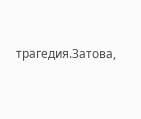трагедия.Затова,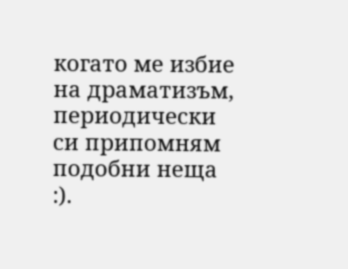когато ме избие на драматизъм, периодически си припомням подобни неща :).